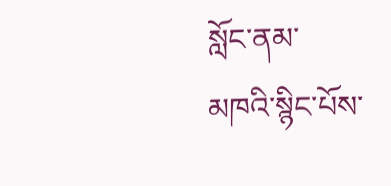སློང་ནམ་མཁའི་སྙིང་པོས་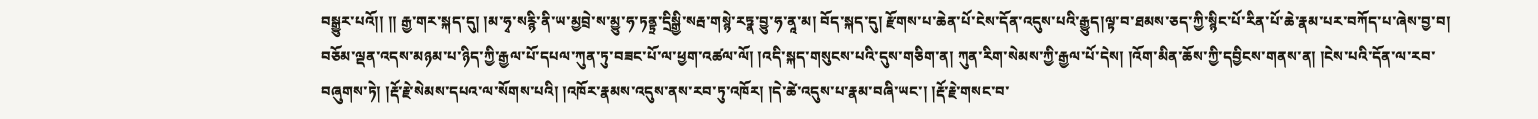བསྒྱུར་པའོ།། །། རྒྱ་གར་སྐད་དུ། །མ་ཧྭ་སརྙི་ནི་ཡ་མྱབྲེ་ས་མྱུ་ཧ་ཏནྟྲ་དྲིསྒྱི་སརྦ་གསྙེ་རཏྣ་བྱུ་ཧ་ནཱ་མ། བོད་སྐད་དུ། རྫོགས་པ་ཆེན་པོ་ངེས་དོན་འདུས་པའི་རྒྱུད།ལྟ་བ་ཐམས་ཅད་ཀྱི་སྙིང་པོ་རིན་པོ་ཆེ་རྣམ་པར་བཀོད་པ་ཞེས་བྱ་བ། བཅོམ་ལྡན་འདས་མཉམ་པ་ཉིད་ཀྱི་རྒྱལ་པོ་དཔལ་ཀུན་ཏུ་བཟང་པོ་ལ་ཕྱག་འཚལ་ལོ། །འདི་སྐད་གསུངས་པའི་དུས་གཅིག་ན། ཀུན་རིག་སེམས་ཀྱི་རྒྱལ་པོ་དེས། །འོག་མིན་ཆོས་ཀྱི་དབྱིངས་གནས་ན། །ངེས་པའི་དོན་ལ་རབ་བཞུགས་ཏེ། །རྡོ་རྗེ་སེམས་དཔའ་ལ་སོགས་པའི། །འཁོར་རྣམས་འདུས་ནས་རབ་ཏུ་འཁོར། །དེ་ཚེ་འདུས་པ་རྣམ་བཞི་ཡང་། །རྡོ་རྗེ་གསང་བ་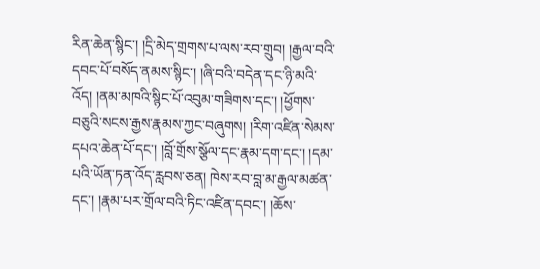རིན་ཆེན་སྙིང་། །དྲི་མེད་གྲགས་པ་ལས་རབ་གྲུབ། །རྒྱལ་བའི་དབང་པོ་བསོད་ནམས་སྙིང་། །ཞི་བའི་བདེན་དང་ཉི་མའི་འོད། །ནམ་མཁའི་སྙིང་པོ་འབུམ་གཟིགས་དང་། །ཕྱོགས་བཅུའི་སངས་རྒྱས་རྣམས་ཀྱང་བཞུགས། །རིག་འཛིན་སེམས་དཔའ་ཆེན་པོ་དང་། །བློ་གྲོས་སྩོལ་དང་རྣམ་དག་དང་། །དམ་པའི་ཡོན་ཏན་འོད་རླབས་ཅན། ཁེས་རབ་བླ་མ་རྒྱལ་མཚན་དང་། །རྣམ་པར་གྲོལ་བའི་ཏིང་འཛིན་དབང་། །ཆོས་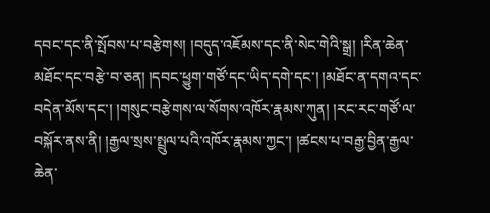དབང་དང་ནི་སྤོབས་པ་བརྩེགས། །བདུད་འཇོམས་དང་ནི་སེང་གེའི་སྒྲ། །རིན་ཆེན་མཐོང་དང་བརྩེ་བ་ཅན། །དབང་ཕྱུག་གཙོ་དང་ཡིད་དགེ་དང་། །མཐོང་ན་དགའ་དང་བདེན་མོས་དང་། །གསུང་བརྩེགས་ལ་སོགས་འཁོར་རྣམས་ཀུན། །རང་རང་གཙོ་ལ་བསྐོར་ནས་ནི། །རྒྱལ་སྲས་སྤྲུལ་པའི་འཁོར་རྣམས་ཀྱང་། །ཚངས་པ་བརྒྱ་བྱིན་རྒྱལ་ཆེན་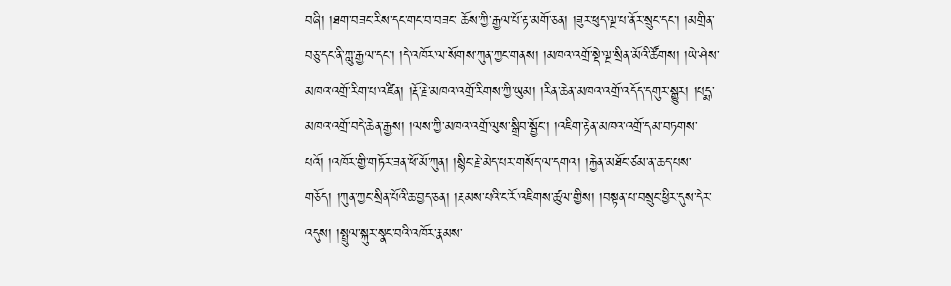བཞི། །ཐག་བཟང་རིས་དང་གང་བ་བཟང་ ཆོས་ཀྱི་རྒྱལ་པོ་རྟ་མགོ་ཅན། །ཟུར་ཕུད་ལྔ་པ་ནོར་སྲུང་དང་། །མགྲིན་བཅུ་དང་ནི་ཀླུ་རྒྱལ་དང་། །དེ་འཁོར་ལ་སོགས་ཀུན་ཀྱང་གནས། །མཁའ་འགྲོ་སྡེ་ལྔ་སྲིན་མོའི་ཚོགས། །ཡེ་ཤེས་མཁའ་འགྲོ་རིག་པ་འཛིན། །རྡོ་རྗེ་མཁའ་འགྲོ་རིགས་ཀྱི་ཡུམ། །རིན་ཆེན་མཁའ་འགྲོ་འདོད་དགུར་སྒྱུར། །པདྨ་མཁའ་འགྲོ་བདེ་ཆེན་རྒྱས། །ལས་ཀྱི་མཁའ་འགྲོ་ལུས་སྒྲིབ་སྦྱོང་། །འཇིག་རྟེན་མཁའ་འགྲོ་དམ་བཏགས་པའོ། །འཁོར་གྱི་གཏོར་ཟན་ཕོ་མོ་ཀུན། །སྙིང་རྗེ་མེད་པར་གསོད་ལ་དགའ། །རྐྱེན་མཐོང་ཙམ་ན་ཆད་པས་གཅོད། །ཀུན་ཀྱང་སྲིན་པོའི་ཆ་བྱད་ཅན། །རྔམས་པའི་ང་རོ་འཇིགས་ཚུལ་གྱིས། །བསྟན་པ་བསྲུང་ཕྱིར་དུས་དེར་འདུས། །སྤྲུལ་སྐུར་སྣང་བའི་འཁོར་རྣམས་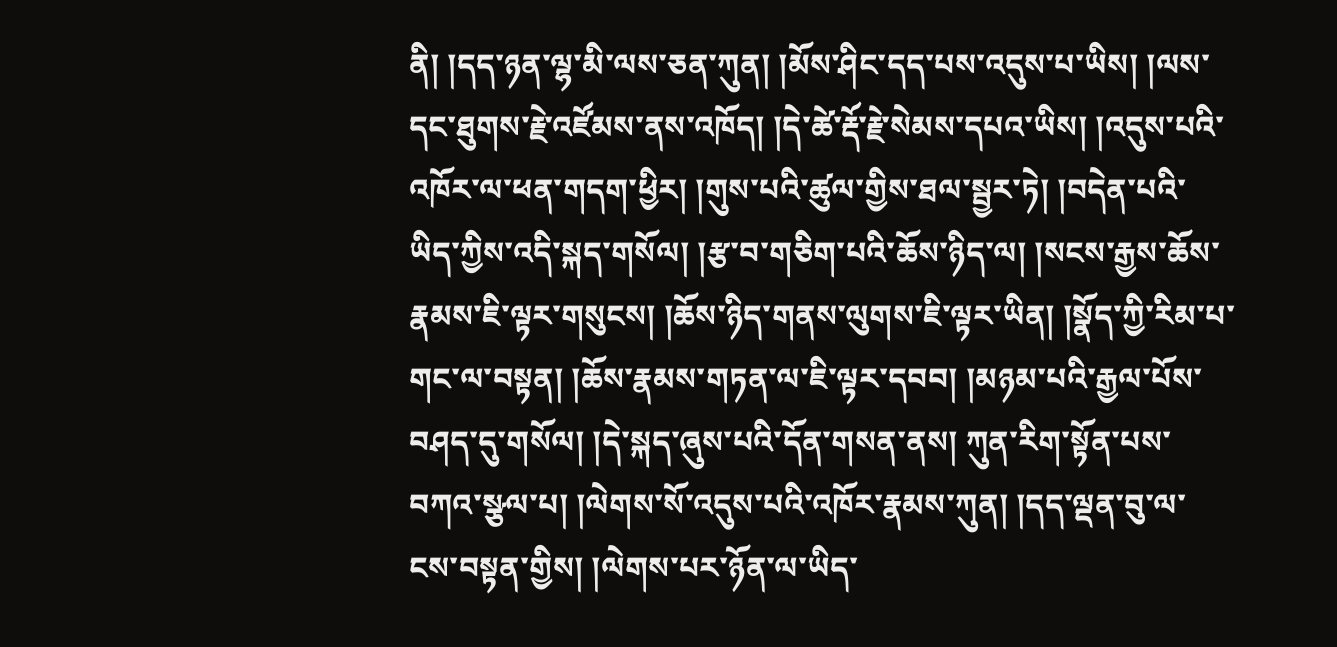ནི། །དད་ཉན་ལྷ་མི་ལས་ཅན་ཀུན། །མོས་ཤིང་དད་པས་འདུས་པ་ཡིས། །ལས་དང་ཐུགས་རྗེ་འཛོམས་ནས་འཁོད། །དེ་ཚེ་རྡོ་རྗེ་སེམས་དཔའ་ཡིས། །འདུས་པའི་འཁོར་ལ་ཕན་གདག་ཕྱིར། །གུས་པའི་ཚུལ་གྱིས་ཐལ་སྦྱར་ཏེ། །བདེན་པའི་ཡིད་ཀྱིས་འདི་སྐད་གསོལ། །རྩ་བ་གཅིག་པའི་ཆོས་ཉིད་ལ། །སངས་རྒྱས་ཆོས་རྣམས་ཇི་ལྟར་གསུངས། །ཆོས་ཉིད་གནས་ལུགས་ཇི་ལྟར་ཡིན། །སྣོད་ཀྱི་རིམ་པ་གང་ལ་བསྟན། །ཆོས་རྣམས་གཏན་ལ་ཇི་ལྟར་དབབ། །མཉམ་པའི་རྒྱལ་པོས་བཤད་དུ་གསོལ། །དེ་སྐད་ཞུས་པའི་དོན་གསན་ནས། ཀུན་རིག་སྟོན་པས་བཀའ་སྩལ་པ། །ལེགས་སོ་འདུས་པའི་འཁོར་རྣམས་ཀུན། །དད་ལྡན་བུ་ལ་ངས་བསྟན་གྱིས། །ལེགས་པར་ཉོན་ལ་ཡིད་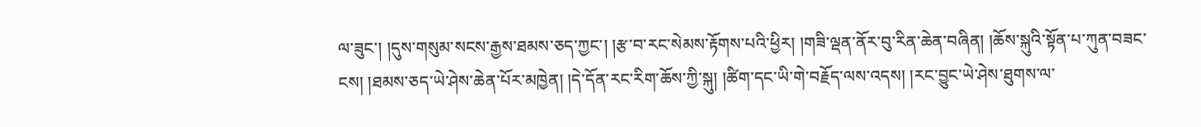ལ་ཟུང་། །དུས་གསུམ་སངས་རྒྱས་ཐམས་ཅད་ཀྱང་། །རྩ་བ་རང་སེམས་རྟོགས་པའི་ཕྱིར། །གཟི་ལྡན་ནོར་བུ་རིན་ཆེན་བཞིན། །ཆོས་སྐུའི་སྟོན་པ་ཀུན་བཟང་ངས། །ཐམས་ཅད་ཡེ་ཤེས་ཆེན་པོར་མཁྱེན། །དེ་དོན་རང་རིག་ཆོས་ཀྱི་སྐུ། །ཚིག་དང་ཡི་གེ་བརྗོད་ལས་འདས། །རང་བྱུང་ཡེ་ཤེས་ཐུགས་ལ་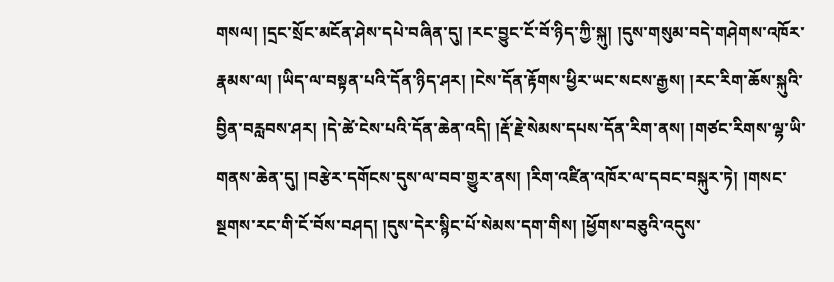གསལ། །དྲང་སྲོང་མངོན་ཤེས་དཔེ་བཞིན་དུ། །རང་བྱུང་ངོ་བོ་ཉིད་ཀྱི་སྐུ། །དུས་གསུམ་བདེ་གཤེགས་འཁོར་རྣམས་ལ། །ཡིད་ལ་བསྟན་པའི་དོན་ཉིད་ཤར། །ངེས་དོན་རྟོགས་ཕྱིར་ཡང་སངས་རྒྱས། །རང་རིག་ཆོས་སྐུའི་བྱིན་བརླབས་ཤར། །དེ་ཚེ་ངེས་པའི་དོན་ཆེན་འདི། །རྡོ་རྗེ་སེམས་དཔས་དོན་རིག་ནས། །གཙང་རིགས་ལྷ་ཡི་གནས་ཆེན་དུ། །བརྩེར་དགོངས་དུས་ལ་བབ་གྱུར་ནས། །རིག་འཛིན་འཁོར་ལ་དབང་བསྐུར་ཏེ། །གསང་སྔགས་རང་གི་ངོ་བོས་བཤད། །དུས་དེར་སྙིང་པོ་སེམས་དག་གིས། །ཕྱོགས་བཅུའི་འདུས་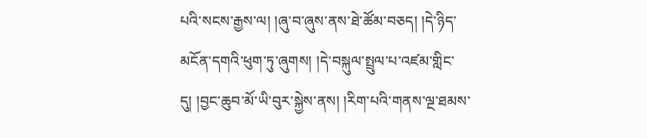པའི་སངས་རྒྱས་ལ། །ཞུ་བ་ཞུས་ནས་ཐེ་ཚོམ་བཅད། །དེ་ཉིད་མངོན་དགའི་ཕུག་ཏུ་ཞུགས། །དེ་བསྐུལ་སྤྲུལ་པ་འཛམ་གླིང་དུ། །བྱང་ཆུབ་མོ་ཡི་བུར་སྐྱེས་ནས། །རིག་པའི་གནས་ལྔ་ཐམས་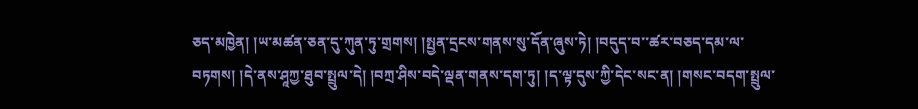ཅད་མཁྱེན། །ཡ་མཚན་ཅན་དུ་ཀུན་ཏུ་གྲགས། །སྤྱན་དྲངས་གནས་སུ་དོན་ཞུས་ཏེ། །བདུད་བ་་ཚར་བཅད་དམ་ལ་བཏགས། །དེ་ནས་ཤཱཀྱ་ཐུབ་སྤྲུལ་དེ། །བཀྲ་ཤིས་བདེ་ལྡན་གནས་དག་ཏུ། །ད་ལྟ་དུས་ཀྱི་དེང་སང་ན། །གསང་བདག་སྤྲུལ་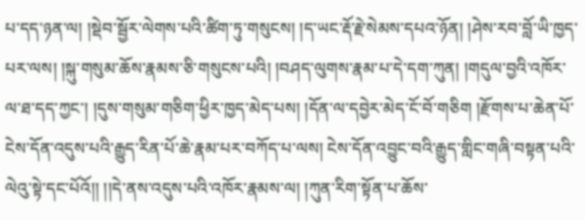པ་དད་ཉན་ལ། །སྡེབ་སྦྱོར་ལེགས་པའི་ཚིག་ཏུ་གསུངས། །ད་ཡང་རྡོ་རྗེ་སེམས་དཔའ་ཉོན། །ཤེས་རབ་བློ་ཡི་ཁྱད་པར་ལས། །སྐུ་གསུམ་ཆོས་རྣམས་ཅི་གསུངས་པའི། །བཤད་ལུགས་རྣམ་པ་དེ་དག་ཀུན། །གདུལ་བྱའི་འཁོར་ལ་ཐ་དད་ཀྱང་། །དུས་གསུམ་གཅིག་ཕྱིར་ཁྱད་མེད་པས། །དོན་ལ་དབྱེར་མེད་ངོ་བོ་གཅིག །རྫོགས་པ་ཆེན་པོ་ངེས་དོན་འདུས་པའི་རྒྱུད་རིན་པོ་ཆེ་རྣམ་པར་བཀོད་པ་ལས། ངེས་དོན་འབྱུང་བའི་རྒྱུད་གླིང་གཞི་བསྟན་པའི་ལེའུ་སྟེ་དང་པོའོ།། །།དེ་ནས་འདུས་པའི་འཁོར་རྣམས་ལ། །ཀུན་རིག་སྟོན་པ་ཆོས་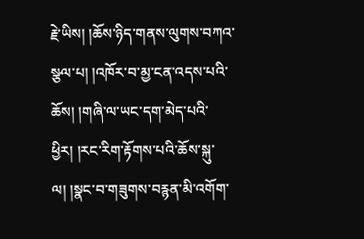རྗེ་ཡིས། །ཆོས་ཉིད་གནས་ལུགས་བཀའ་སྩལ་པ། །འཁོར་བ་མྱ་ངན་འདས་པའི་ཆོས། །གཞི་ལ་ཡང་དག་མེད་པའི་ཕྱིར། །རང་རིག་རྟོགས་པའི་ཆོས་སྐུ་ལ། །སྣང་བ་གཟུགས་བརྙན་མི་འགོག་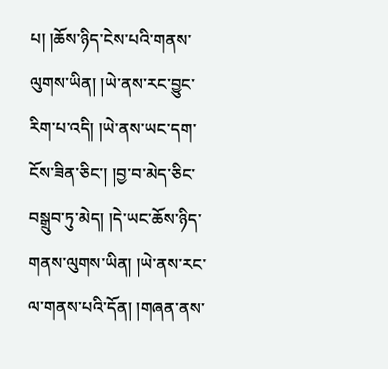པ། །ཆོས་ཉིད་ངེས་པའི་གནས་ལུགས་ཡིན། །ཡེ་ནས་རང་བྱུང་རིག་པ་འདི། །ཡེ་ནས་ཡང་དག་ངོས་ཟིན་ཅིང་། །བྱ་བ་མེད་ཅིང་བསྒྲུབ་ཏུ་མེད། །དེ་ཡང་ཆོས་ཉིད་གནས་ལུགས་ཡིན། །ཡེ་ནས་རང་ལ་གནས་པའི་དོན། །གཞན་ནས་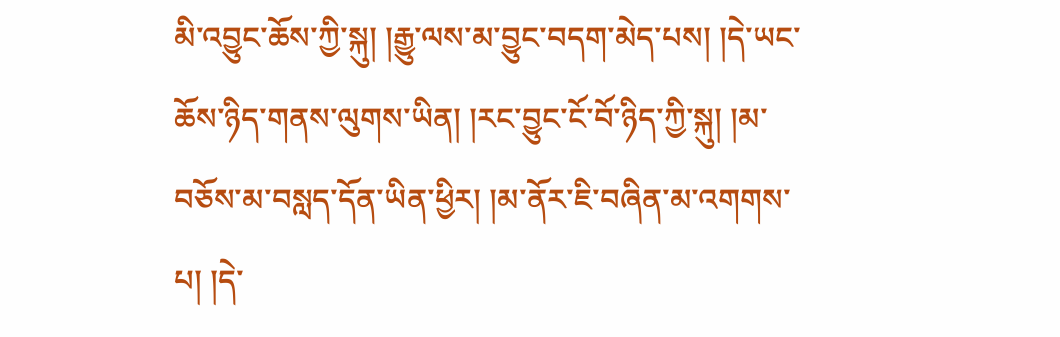མི་འབྱུང་ཆོས་ཀྱི་སྐུ། །རྒྱུ་ལས་མ་བྱུང་བདག་མེད་པས། །དེ་ཡང་ཆོས་ཉིད་གནས་ལུགས་ཡིན། །རང་བྱུང་ངོ་བོ་ཉིད་ཀྱི་སྐུ། །མ་བཅོས་མ་བསླད་དོན་ཡིན་ཕྱིར། །མ་ནོར་ཇི་བཞིན་མ་འགགས་པ། །དེ་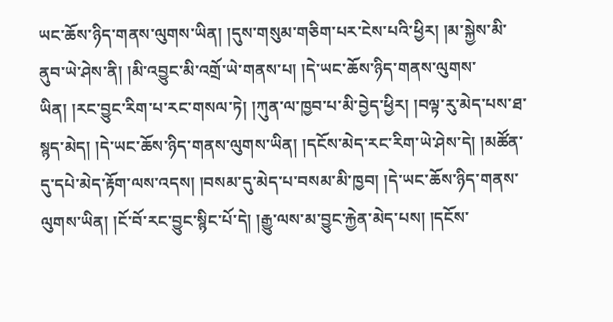ཡང་ཆོས་ཉིད་གནས་ལུགས་ཡིན། །དུས་གསུམ་གཅིག་པར་ངེས་པའི་ཕྱིར། །མ་སྐྱེས་མི་ནུབ་ཡེ་ཤེས་ནི། །མི་འབྱུང་མི་འགྲོ་ཡེ་གནས་པ། །དེ་ཡང་ཆོས་ཉིད་གནས་ལུགས་ཡིན། །རང་བྱུང་རིག་པ་རང་གསལ་ཏེ། །ཀུན་ལ་ཁྱབ་པ་མི་བྱེད་ཕྱིར། །བལྟ་རུ་མེད་པས་ཐ་སྙད་མེད། །དེ་ཡང་ཆོས་ཉིད་གནས་ལུགས་ཡིན། །དངོས་མེད་རང་རིག་ཡེ་ཤེས་དེ། །མཚོན་དུ་དཔེ་མེད་རྟོག་ལས་འདས། །བསམ་དུ་མེད་པ་བསམ་མི་ཁྱབ། །དེ་ཡང་ཆོས་ཉིད་གནས་ལུགས་ཡིན། །ངོ་བོ་རང་བྱུང་སྙིང་པོ་དེ། །རྒྱུ་ལས་མ་བྱུང་རྐྱེན་མེད་པས། །དངོས་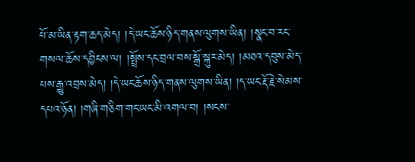པོ་མ་ཡིན་རྟག་ཆད་མེད། །དེ་ཡང་ཆོས་ཉིད་གནས་ལུགས་ཡིན། །སྣང་བ་རང་གསལ་ཆོས་དབྱིངས་ལ། །སྤྲོས་དང་བྲལ་བས་སྒྲོ་སྐུར་མེད། །མཐའ་དབུས་མེད་པས་རྒྱུ་འབྲས་མེད། །དེ་ཡང་ཆོས་ཉིད་གནས་ལུགས་ཡིན། །ད་ཡང་རྡོ་རྗེ་སེམས་དཔའ་ཉོན། །གཞི་གཅིག་གང་ཡང་མི་འགལ་བ། །སངས་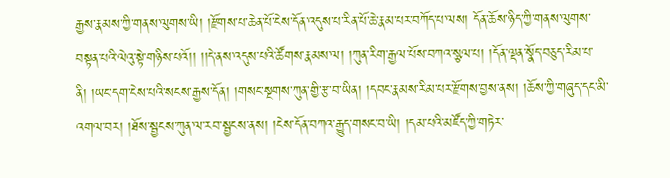རྒྱས་རྣམས་ཀྱི་གནས་ལུགས་ཡི། །རྫོགས་པ་ཆེན་པོ་ངེས་དོན་འདུས་པ་རིན་པོ་ཆེ་རྣམ་པར་བཀོད་པ་ལས། དོན་ཆོས་ཉིད་ཀྱི་གནས་ལུགས་བསྟན་པའི་ལེའུ་སྟེ་གཉིས་པའོ།། །།དེ་ནས་འདུས་པའི་ཚོགས་རྣམས་ལ། །ཀུན་རིག་རྒྱལ་པོས་བཀའ་སྩལ་པ། །དོན་ལྡན་སྣོད་བཅུད་རིམ་པ་ནི། །ཡང་དག་ངེས་པའི་སངས་རྒྱས་དོན། །གསང་སྔགས་ཀུན་གྱི་རྩ་བ་ཡིན། །དབང་རྣམས་རིམ་པར་རྫོགས་བྱས་ནས། །ཆོས་ཀྱི་གཞུད་དང་མི་འགལ་བར། །ཐོས་སྦྱངས་ཀུན་ལ་རབ་སྦྱངས་ནས། །ངེས་དོན་བཀའ་རྒྱུད་གསང་བ་ཡི། །དམ་པའི་མཛོད་ཀྱི་གཏེར་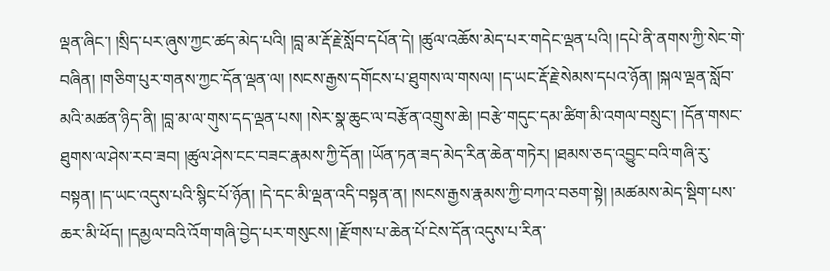ལྡན་ཞིང་། །སྲིད་པར་ཞུས་ཀྱང་ཚད་མེད་པའི། །བླ་མ་རྡོ་རྗེ་སློབ་དཔོན་དེ། །ཚུལ་འཆོས་མེད་པར་གདེང་ལྡན་པའི། །དཔེ་ནི་ནགས་ཀྱི་སེང་གེ་བཞིན། །གཅིག་པུར་གནས་ཀྱང་དོན་ལྡན་ལ། །སངས་རྒྱས་དགོངས་པ་ཐུགས་ལ་གསལ། །ད་ཡང་རྡོ་རྗེ་སེམས་དཔའ་ཉོན། །སྐལ་ལྡན་སློབ་མའི་མཚན་ཉིད་ནི། །བླ་མ་ལ་གུས་དད་ལྡན་པས། །སེར་སྣ་ཆུང་ལ་བརྩོན་འགྲུས་ཆེ། །བརྩེ་གདུང་དམ་ཚིག་མི་འགལ་བསྲུང་། །དོན་གསང་ཐུགས་ལ་ཤེས་རབ་ཟབ། །ཚུལ་ཤེས་ངང་བཟང་རྣམས་ཀྱི་དོན། །ཡོན་ཏན་ཟད་མེད་རིན་ཆེན་གཏེར། །ཐམས་ཅད་འབྱུང་བའི་གཞི་རུ་བསྟན། །ད་ཡང་འདུས་པའི་སྙིང་པོ་ཉོན། །དེ་དང་མི་ལྡན་འདི་བསྟན་ན། །སངས་རྒྱས་རྣམས་ཀྱི་བཀའ་བཅག་སྟེ། །མཚམས་མེད་སྡིག་པས་ཆར་མི་ཕོད། །དམྱལ་བའི་འོག་གཞི་བྱེད་པར་གསུངས། །རྫོགས་པ་ཆེན་པོ་ངེས་དོན་འདུས་པ་རིན་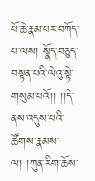པོ་ཆེ་རྣམ་པར་བཀོད་པ་ལས། སྣོད་བཅུད་བསྟན་པའི་ལེའུ་སྟེ་གསུམ་པའོ།། །།དེ་ནས་འདུས་པའི་ཚོགས་རྣམས་ལ། །ཀུན་རིག་ཆོས་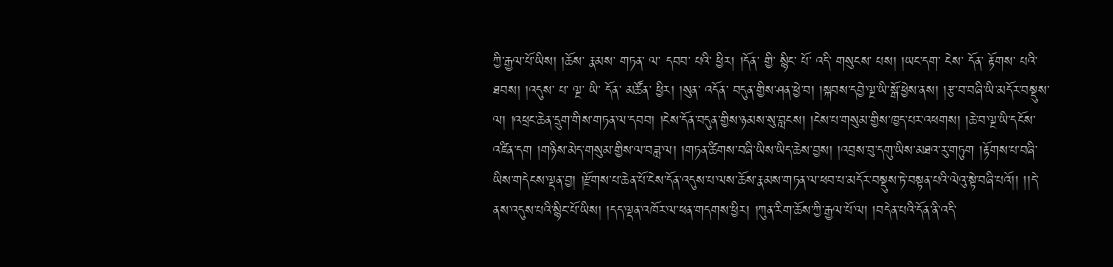ཀྱི་རྒྱལ་པོ་ཡིས། །ཆོས་ རྣམས་ གཏན་ ལ་ དབབ་ པའི་ ཕྱིར། །དོན་ གྱི་ སྙིང་ པོ་ འདི་ གསུངས་ པས། །ཡང་དག་ ངེས་ དོན་ རྟོགས་ པའི་ ཐབས། །འདུས་ པ་ ལྔ་ ཡི་ དོན་ མཚོན་ ཕྱིར། །སུན་ འདོན་ བདུན་གྱིས་ཤན་ཕྱེ་བ། །སྐབས་དབྱེ་ལྔ་ཡི་སྒོ་ཕྱེས་ནས། །རྩ་བ་བཞི་ཡི་མདོར་བསྡུས་ལ། །འཕྲང་ཆེན་དྲུག་གིས་གཏན་ལ་དབབ། །ངེས་དོན་བདུན་གྱིས་ཉམས་སུ་བླངས། །ངེས་པ་གསུམ་གྱིས་ཁྱད་པར་འཕགས། །ཆེ་བ་ལྔ་ཡི་དངོས་འཛིན་དག །གཉིས་མེད་གསུམ་གྱིས་ལ་བཟླ་ལ། །གཏན་ཚིགས་བཞི་ཡིས་ཡིད་ཆེས་བྱས། །འབྲས་བུ་དགུ་ཡིས་མཐའ་རུ་གཏུག །རྟོགས་པ་བཞི་ཡིས་གདེངས་ལྡན་བྱ། །རྫོགས་པ་ཆེན་པོ་ངེས་དོན་འདུས་པ་ལས་ཆོས་རྣམས་གཏན་ལ་ཕབ་པ་མདོར་བསྡུས་ཏེ་བསྟན་པའི་ལེའུ་སྟེ་བཞི་པའོ།། །།དེ་ནས་འདུས་པའི་སྙིང་པོ་ཡིས། །དད་ལྡན་འཁོར་ལ་ཕན་གདགས་ཕྱིར། །ཀུན་རིག་ཆོས་ཀྱི་རྒྱལ་པོ་ལ། །བདེན་པའི་དོན་ནི་འདི་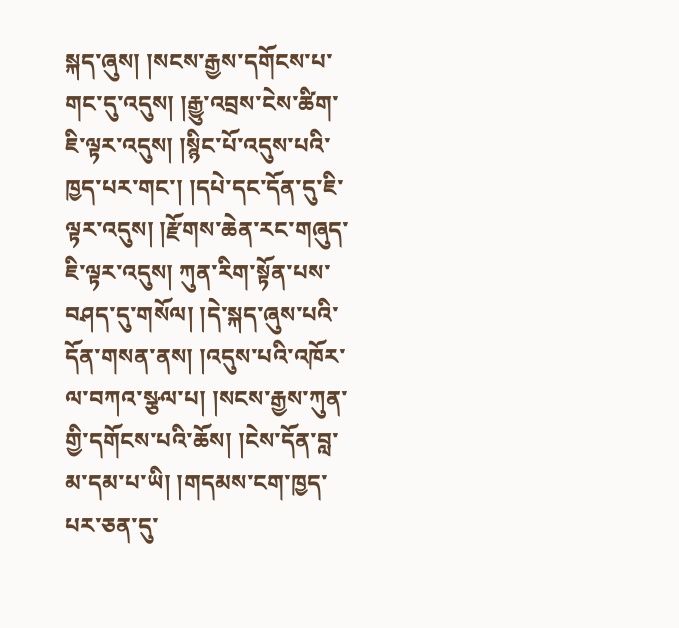སྐད་ཞུས། །སངས་རྒྱས་དགོངས་པ་གང་དུ་འདུས། །རྒྱུ་འབྲས་ངེས་ཚིག་ཇི་ལྟར་འདུས། །སྙིང་པོ་འདུས་པའི་ཁྱད་པར་གང་། །དཔེ་དང་དོན་དུ་ཇི་ལྟར་འདུས། །རྫོགས་ཆེན་རང་གཞུད་ཇི་ལྟར་འདུས། ཀུན་རིག་སྟོན་པས་བཤད་དུ་གསོལ། །དེ་སྐད་ཞུས་པའི་དོན་གསན་ནས། །འདུས་པའི་འཁོར་ལ་བཀའ་སྩལ་པ། །སངས་རྒྱས་ཀུན་གྱི་དགོངས་པའི་ཆོས། །ངེས་དོན་བླ་མ་དམ་པ་ཡི། །གདམས་ངག་ཁྱད་པར་ཅན་དུ་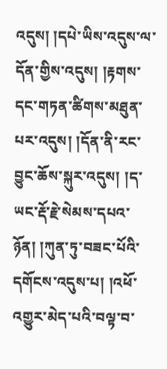འདུས། །དཔེ་ཡིས་འདུས་ལ་དོན་གྱིས་འདུས། །རྟགས་དང་གཏན་ཚིགས་མཐུན་པར་འདུས། །དོན་ནི་རང་བྱུང་ཆོས་སྐུར་འདུས། །ད་ཡང་རྡོ་རྗེ་སེམས་དཔའ་ཉོན། །ཀུན་ཏུ་བཟང་པོའི་དགོངས་འདུས་པ། །འཕོ་འགྱུར་མེད་པའི་བལྟ་བ་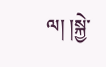ལ། །སྐྱེ་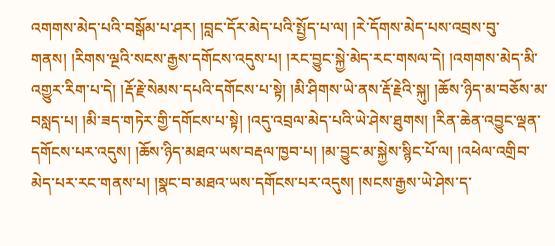འགགས་མེད་པའི་བསྒོམ་པ་ཤར། །བླང་དོར་མེད་པའི་སྤྱོད་པ་ལ། །རེ་དོགས་མེད་པས་འབྲས་བུ་གནས། །རིགས་ལྔའི་སངས་རྒྱས་དགོངས་འདུས་པ། །རང་བྱུང་སྐྱེ་མེད་རང་གསལ་དེ། །འགགས་མེད་མི་འགྱུར་རིག་པ་དེ། །རྡོ་རྗེ་སེམས་དཔའི་དགོངས་པ་སྟེ། །མི་ཤིགས་ཡེ་ནས་རྡོ་རྗེའི་སྐུ། །ཆོས་ཉིད་མ་བཅོས་མ་བསླད་པ། །མི་ཟད་གཏེར་གྱི་དགོངས་པ་སྟེ། །འདུ་འབྲལ་མེད་པའི་ཡེ་ཤེས་ཐུགས། །རིན་ཆེན་འབྱུང་ལྡན་དགོངས་པར་འདུས། །ཆོས་ཉིད་མཐའ་ཡས་བརྡལ་ཁྱབ་པ། །མ་བྱུང་མ་སྐྱེས་སྙིང་པོ་ལ། །འཕེལ་འགྲིབ་མེད་པར་རང་གནས་པ། །སྣང་བ་མཐའ་ཡས་དགོངས་པར་འདུས། །སངས་རྒྱས་ཡེ་ཤེས་ད་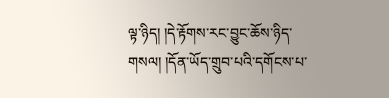ལྟ་ཉིད། །དེ་རྟོགས་རང་བྱུང་ཆོས་ཉིད་གསལ། །དོན་ཡོད་གྲུབ་པའི་དགོངས་པ་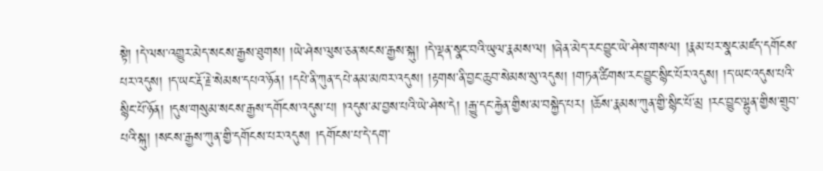སྟེ། །དེ་ལས་འགྱུར་མེད་སངས་རྒྱས་ཐུགས། །ཡེ་ཤེས་ལུས་ཅན་སངས་རྒྱས་སྐུ། །དེ་ལྡན་སྣང་བའི་ཡུལ་རྣམས་ལ། །ཞེན་མེད་རང་བྱུང་ཡེ་ཤེས་གསལ། །རྣམ་པར་སྣང་མཛད་དགོངས་པར་འདུས། །ད་ཡང་རྡོ་རྗེ་སེམས་དཔའ་ཉོན། །དཔེ་ནི་ཀུན་དཔེ་ནམ་མཁར་འདུས། །རྟགས་ནི་བྱང་ཆུབ་སེམས་སུ་འདུས། །གཏན་ཚིགས་རང་བྱུང་སྙིང་པོར་འདུས། །ད་ཡང་འདུས་པའི་སྙིང་པོ་ཉོན། །དུས་གསུམ་སངས་རྒྱས་དགོངས་འདུས་པ། །འདུས་མ་བྱས་པའི་ཡེ་ཤེས་དེ། །རྒྱུ་དང་རྐྱེན་གྱིས་མ་བསྐྱེད་པར། །ཆོས་རྣམས་ཀུན་གྱི་སྙིང་པོ་མྲ །རང་བྱུང་ལྷུན་གྱིས་གྲུབ་པའི་སྐུ། །སངས་རྒྱས་ཀུན་གྱི་དགོངས་པར་འདུས། །དགོངས་པ་དེ་དག་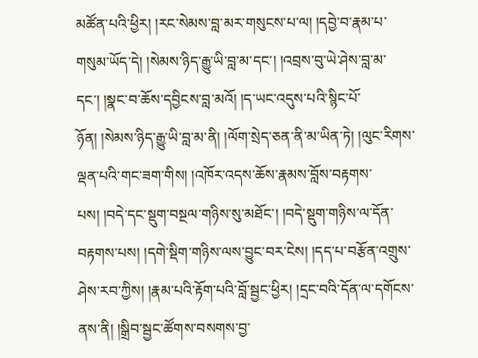མཚོན་པའི་ཕྱིར། །རང་སེམས་བླ་མར་གསུངས་པ་ལ། །དབྱེ་བ་རྣམ་པ་གསུམ་ཡོད་དེ། །སེམས་ཉིད་རྒྱུ་ཡི་བླ་མ་དང་། །འབྲས་བུ་ཡེ་ཤེས་བླ་མ་དང་། །སྣང་བ་ཆོས་དབྱིངས་བླ་མའོ། །ད་ཡང་འདུས་པའི་སྙིང་པོ་ཉོན། །སེམས་ཉིད་རྒྱུ་ཡི་བླ་མ་ནི། །ལོག་སྲེད་ཅན་ནི་མ་ཡིན་ཏེ། །ལུང་རིགས་ལྡན་པའི་གང་ཟག་གིས། །འཁོར་འདས་ཆོས་རྣམས་བློས་བརྟགས་པས། །བདེ་དང་སྡུག་བསྔལ་གཉིས་སུ་མཐོང་། །བདེ་སྡུག་གཉིས་ལ་དོན་བརྟགས་པས། །དགེ་སྡིག་གཉིས་ལས་བྱུང་བར་ངེས། །དད་པ་བརྩོན་འགྲུས་ཤེས་རབ་ཀྱིས། །རྣམ་པའི་རྟོག་པའི་བློ་སྦྱང་ཕྱིར། །དྲང་བའི་དོན་ལ་དགོངས་ནས་ནི། །སྒྲིབ་སྦྱང་ཚོགས་བསགས་བྱ་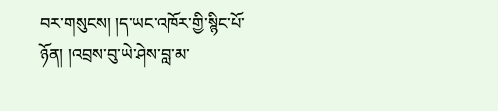བར་གསུངས། །ད་ཡང་འཁོར་གྱི་སྙིང་པོ་ཉོན། །འབྲས་བུ་ཡེ་ཤེས་བླ་མ་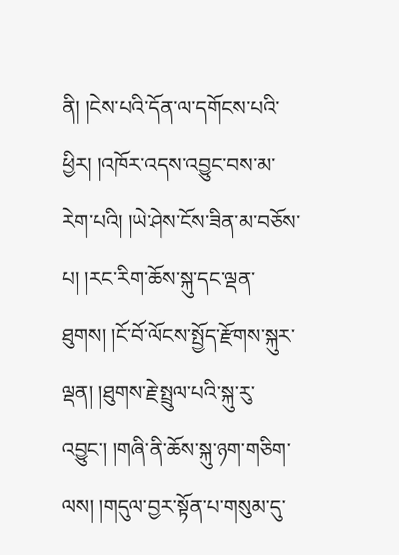ནི། །ངེས་པའི་དོན་ལ་དགོངས་པའི་ཕྱིར། །འཁོར་འདས་འབྱུང་བས་མ་རེག་པའི། །ཡེ་ཤེས་ངོས་ཟིན་མ་བཅོས་པ། །རང་རིག་ཆོས་སྐུ་དང་ལྡན་ཐུགས། །ངོ་བོ་ལོངས་སྤྱོད་རྫོགས་སྐུར་ལྡན། །ཐུགས་རྗེ་སྤྲུལ་པའི་སྐུ་རུ་འབྱུང་། །གཞི་ནི་ཆོས་སྐུ་ཉག་གཅིག་ལས། །གདུལ་བྱར་སྟོན་པ་གསུམ་དུ་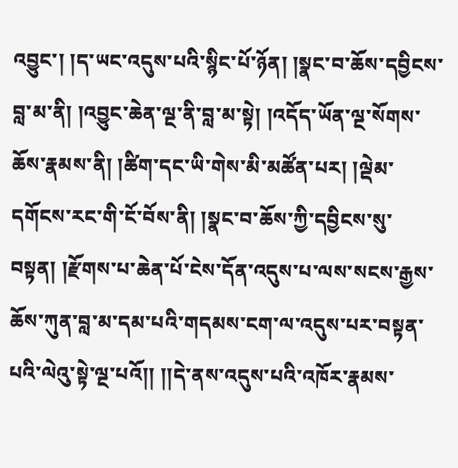འབྱུང་། །ད་ཡང་འདུས་པའི་སྙིང་པོ་ཉོན། །སྣང་བ་ཆོས་དབྱིངས་བླ་མ་ནི། །འབྱུང་ཆེན་ལྔ་ནི་བླ་མ་སྟེ། །འདོད་ཡོན་ལྔ་སོགས་ཆོས་རྣམས་ནི། །ཚིག་དང་ཡི་གེས་མི་མཚོན་པར། །ལྡེམ་དགོངས་རང་གི་ངོ་བོས་ནི། །སྣང་བ་ཆོས་ཀྱི་དབྱིངས་སུ་བསྟན། །རྫོགས་པ་ཆེན་པོ་ངེས་དོན་འདུས་པ་ལས་སངས་རྒྱས་ཆོས་ཀུན་བླ་མ་དམ་པའི་གདམས་ངག་ལ་འདུས་པར་བསྟན་པའི་ལེའུ་སྟེ་ལྔ་པའོ།། །།དེ་ནས་འདུས་པའི་འཁོར་རྣམས་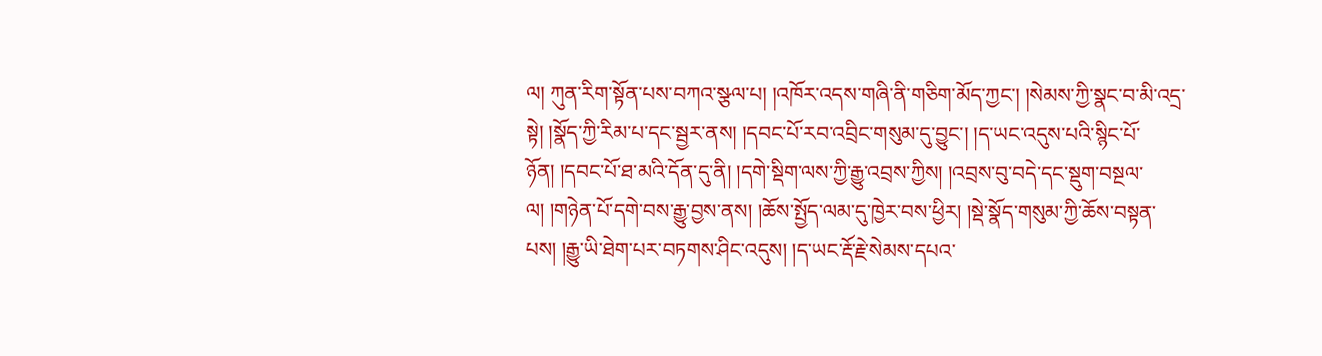ལ། ཀུན་རིག་སྟོན་པས་བཀའ་སྩལ་པ། །འཁོར་འདས་གཞི་ནི་གཅིག་མོད་ཀྱང་། །སེམས་ཀྱི་སྣང་བ་མི་འདྲ་སྟེ། །སྣོད་ཀྱི་རིམ་པ་དང་སྦྱར་ནས། །དབང་པོ་རབ་འབྲིང་གསུམ་དུ་བྱུང་། །ད་ཡང་འདུས་པའི་སྙིང་པོ་ཉོན། །དབང་པོ་ཐ་མའི་དོན་དུ་ནི། །དགེ་སྡིག་ལས་ཀྱི་རྒྱུ་འབྲས་ཀྱིས། །འབྲས་བུ་བདེ་དང་སྡུག་བསྔལ་ལ། །གཉེན་པོ་དགེ་བས་རྒྱུ་བྱས་ནས། །ཆོས་སྤྱོད་ལམ་དུ་ཁྱེར་བས་ཕྱིར། །སྡེ་སྣོད་གསུམ་ཀྱི་ཆོས་བསྟན་པས། །རྒྱུ་ཡི་ཐེག་པར་བཏགས་ཤིང་འདུས། །ད་ཡང་རྡོ་རྗེ་སེམས་དཔའ་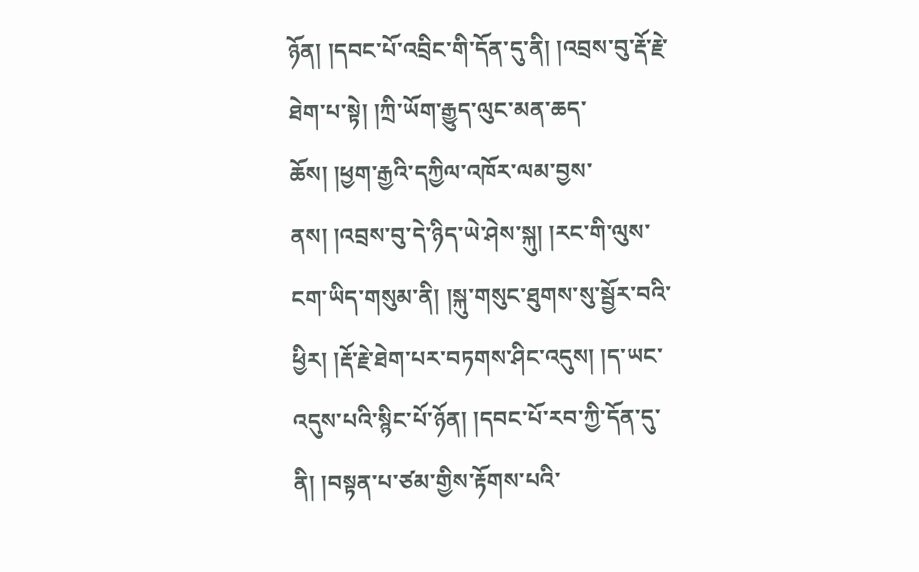ཉོན། །དབང་པོ་འབྲིང་གི་དོན་དུ་ནི། །འབྲས་བུ་རྡོ་རྗེ་ཐེག་པ་སྟེ། །ཀྲི་ཡོག་རྒྱུད་ལུང་མན་ཆད་ཆོས། །ཕྱག་རྒྱའི་དཀྱིལ་འཁོར་ལམ་བྱས་ནས། །འབྲས་བུ་དེ་ཉིད་ཡེ་ཤེས་སྐུ། །རང་གི་ལུས་ངག་ཡིད་གསུམ་ནི། །སྐུ་གསུང་ཐུགས་སུ་སྦྱོར་བའི་ཕྱིར། །རྡོ་རྗེ་ཐེག་པར་བཏགས་ཤིང་འདུས། །ད་ཡང་འདུས་པའི་སྙིང་པོ་ཉོན། །དབང་པོ་རབ་ཀྱི་དོན་དུ་ནི། །བསྟན་པ་ཙམ་གྱིས་རྟོགས་པའི་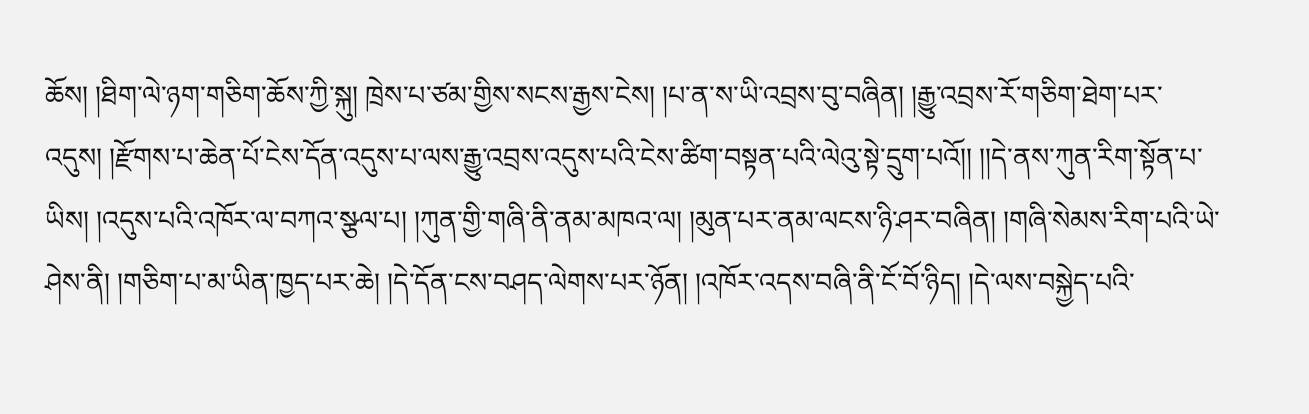ཆོས། །ཐིག་ལེ་ཉག་གཅིག་ཆོས་ཀྱི་སྐུ། ཁྲེས་པ་ཙམ་གྱིས་སངས་རྒྱས་ངེས། །པ་ན་ས་ཡི་འབྲས་བུ་བཞིན། །རྒྱུ་འབྲས་རོ་གཅིག་ཐེག་པར་འདུས། །རྫོགས་པ་ཆེན་པོ་ངེས་དོན་འདུས་པ་ལས་རྒྱུ་འབྲས་འདུས་པའི་ངེས་ཚིག་བསྟན་པའི་ལེའུ་སྟེ་དྲུག་པའོ།། །།དེ་ནས་ཀུན་རིག་སྟོན་པ་ཡིས། །འདུས་པའི་འཁོར་ལ་བཀའ་སྩལ་པ། །ཀུན་གྱི་གཞི་ནི་ནམ་མཁའ་ལ། །མུན་པར་ནམ་ལངས་ཉི་ཤར་བཞིན། །གཞི་སེམས་རིག་པའི་ཡེ་ཤེས་ནི། །གཅིག་པ་མ་ཡིན་ཁྱད་པར་ཆེ། །དེ་དོན་ངས་བཤད་ལེགས་པར་ཉོན། །འཁོར་འདས་བཞི་ནི་ངོ་བོ་ཉིད། །དེ་ལས་བསྐྱེད་པའི་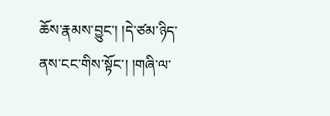ཆོས་རྣམས་བྱུང་། །དེ་ཙམ་ཉིད་ནས་ངང་གིས་སྟོང་། །གཞི་ལ་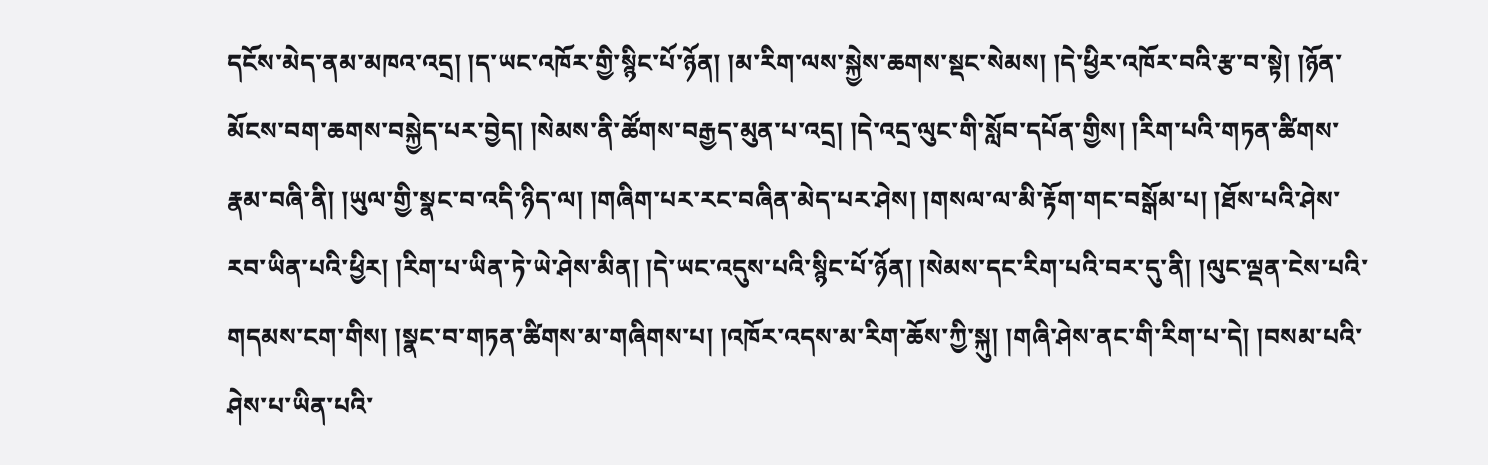དངོས་མེད་ནམ་མཁའ་འདྲ། །ད་ཡང་འཁོར་གྱི་སྙིང་པོ་ཉོན། །མ་རིག་ལས་སྐྱེས་ཆགས་སྡང་སེམས། །དེ་ཕྱིར་འཁོར་བའི་རྩ་བ་སྟེ། །ཉོན་མོངས་བག་ཆགས་བསྐྱེད་པར་བྱེད། །སེམས་ནི་ཚོགས་བརྒྱད་མུན་པ་འདྲ། །དེ་འདྲ་ལུང་གི་སློབ་དཔོན་གྱིས། །རིག་པའི་གཏན་ཚིགས་རྣམ་བཞི་ནི། །ཡུལ་གྱི་སྣང་བ་འདི་ཉིད་ལ། །གཞིག་པར་རང་བཞིན་མེད་པར་ཤེས། །གསལ་ལ་མི་རྟོག་གང་བསྒོམ་པ། །ཐོས་པའི་ཤེས་རབ་ཡིན་པའི་ཕྱིར། །རིག་པ་ཡིན་ཏེ་ཡེ་ཤེས་མིན། །དེ་ཡང་འདུས་པའི་སྙིང་པོ་ཉོན། །སེམས་དང་རིག་པའི་བར་དུ་ནི། །ལུང་ལྡན་ངེས་པའི་གདམས་ངག་གིས། །སྣང་བ་གཏན་ཚིགས་མ་གཞིགས་པ། །འཁོར་འདས་མ་རིག་ཆོས་ཀྱི་སྐུ། །གཞི་ཤེས་ནང་གི་རིག་པ་དེ། །བསམ་པའི་ཤེས་པ་ཡིན་པའི་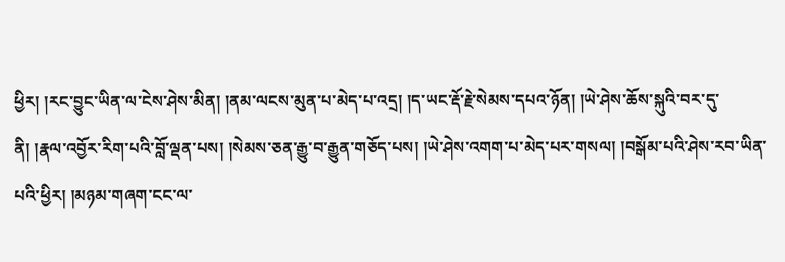ཕྱིར། །རང་བྱུང་ཡིན་ལ་ངེས་ཤེས་མིན། །ནམ་ལངས་མུན་པ་མེད་པ་འདྲ། །ད་ཡང་རྡོ་རྗེ་སེམས་དཔའ་ཉོན། །ཡེ་ཤེས་ཆོས་སྐུའི་བར་དུ་ནི། །རྣལ་འབྱོར་རིག་པའི་བློ་ལྡན་པས། །སེམས་ཅན་རྒྱུ་བ་རྒྱུན་གཅོད་པས། །ཡེ་ཤེས་འགག་པ་མེད་པར་གསལ། །བསྒོམ་པའི་ཤེས་རབ་ཡིན་པའི་ཕྱིར། །མཉམ་གཞག་ངང་ལ་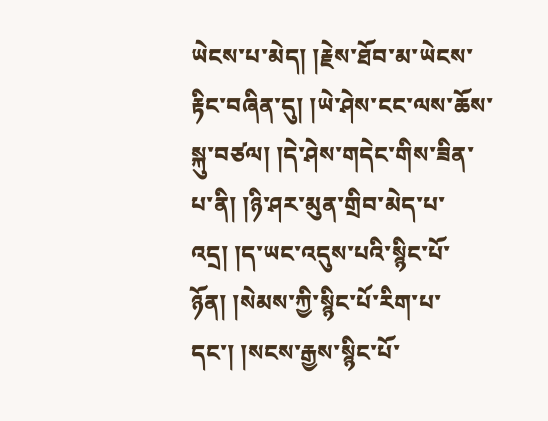ཡེངས་པ་མེད། །རྗེས་ཐོབ་མ་ཡེངས་རྟིང་བཞིན་དུ། །ཡེ་ཤེས་ངང་ལས་ཆོས་སྐུ་བཙལ། །དེ་ཤེས་གདེང་གིས་ཟིན་པ་ནི། །ཉི་ཤར་མུན་གྲིབ་མེད་པ་འདྲ། །ད་ཡང་འདུས་པའི་སྙིང་པོ་ཉོན། །སེམས་ཀྱི་སྙིང་པོ་རིག་པ་དང་། །སངས་རྒྱས་སྙིང་པོ་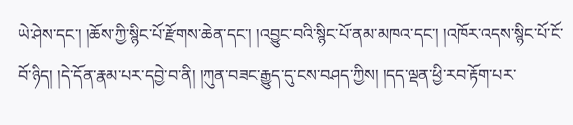ཡེ་ཤེས་དང་། །ཆོས་ཀྱི་སྙིང་པོ་རྫོགས་ཆེན་དང་། །འབྱུང་བའི་སྙིང་པོ་ནམ་མཁའ་དང་། །འཁོར་འདས་སྙིང་པོ་ངོ་བོ་ཉིད། །དེ་དོན་རྣམ་པར་དབྱེ་བ་ནི། །ཀུན་བཟང་རྒྱུད་དུ་ངས་བཤད་ཀྱིས། །དད་ལྡན་ཕྱི་རབ་རྟོག་པར་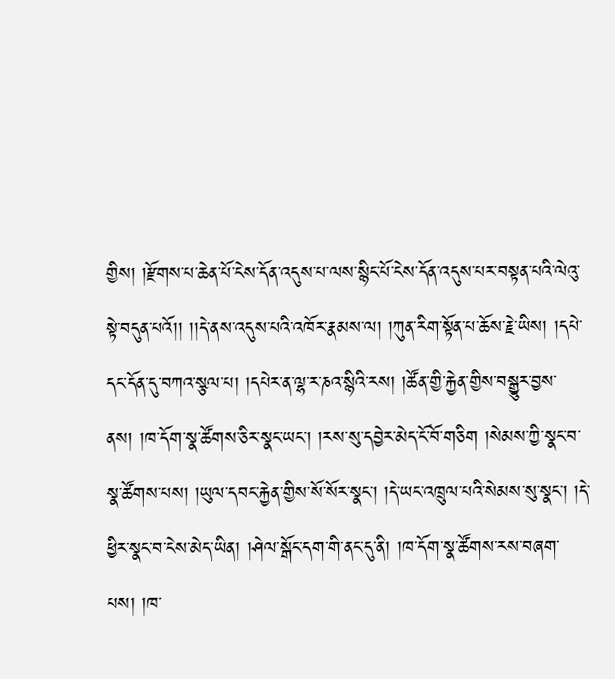གྱིས། །རྫོགས་པ་ཆེན་པོ་ངེས་དོན་འདུས་པ་ལས་སྙིང་པོ་ངེས་དོན་འདུས་པར་བསྟན་པའི་ལེའུ་སྟེ་བདུན་པའོ།། །།དེ་ནས་འདུས་པའི་འཁོར་རྣམས་ལ། །ཀུན་རིག་སྟོན་པ་ཆོས་རྗེ་ཡིས། །དཔེ་དང་དོན་དུ་བཀའ་སྩལ་པ། །དཔེར་ན་ལྷ་ར་ཎའ་སྙིའི་རས། །ཚོན་གྱི་རྐྱེན་གྱིས་བསྒྱུར་བྱས་ནས། །ཁ་དོག་སྣ་ཚོགས་ཅིར་སྣང་ཡང་། །རས་སུ་དབྱེར་མེད་ངོ་བོ་གཅིག །སེམས་ཀྱི་སྣང་བ་སྣ་ཚོགས་པས། །ཡུལ་དབང་རྐྱེན་གྱིས་སོ་སོར་སྣང་། །དེ་ཡང་འཁྲུལ་པའི་སེམས་སུ་སྣང་། །དེ་ཕྱིར་སྣང་བ་ངེས་མེད་ཡིན། །ཤེལ་སྒོང་དག་གི་ནང་དུ་ནི། །ཁ་དོག་སྣ་ཚོགས་རས་བཞག་པས། །ཁ་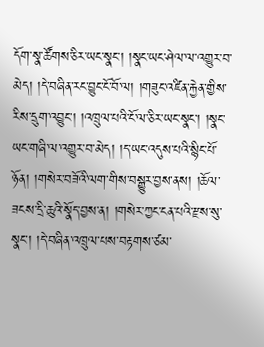དོག་སྣ་ཚོགས་ཅིར་ཡང་སྣང་། །སྣང་ཡང་ཤེལ་ལ་འགྱུར་བ་མེད། །དེ་བཞིན་རང་བྱུང་ངོ་བོ་ལ། །གཟུང་འཛིན་རྐྱེན་གྱིས་རིས་དྲུག་འབྱུང་། །འཁྲུལ་པའི་ངོ་ལ་ཅིར་ཡང་སྣང་། །སྣང་ཡང་གཞི་ལ་འགྱུར་བ་མེད། །ད་ཡང་འདུས་པའི་སྙིང་པོ་ཉོན། །གསེར་བཟོའི་ལག་གིས་བསྒྱུར་བྱས་ནས། །ཆོལ་ཟངས་དྲི་ཆུའི་སྣོད་བྱས་ན། །གསེར་ཀྱང་ངན་པའི་རྫས་སུ་སྣང་། །དེ་བཞིན་འཁྲུལ་པས་བརྟགས་ཙམ་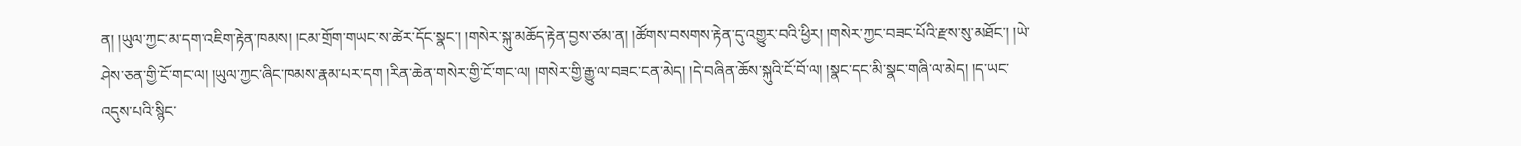ན། །ཡུལ་ཀྱང་མ་དག་འཇིག་རྟེན་ཁམས། །ངམ་གྲོག་གཡང་ས་ཚེར་དོང་སྣང་། །གསེར་སྐུ་མཆོད་རྟེན་བྱས་ཙམ་ན། །ཚོགས་བསགས་རྟེན་དུ་འགྱུར་བའི་ཕྱིར། །གསེར་ཀྱང་བཟང་པོའི་རྫས་སུ་མཐོང་། །ཡེ་ཤེས་ཅན་གྱི་ངོ་གང་ལ། །ཡུལ་ཀྱང་ཞིང་ཁམས་རྣམ་པར་དག །རིན་ཆེན་གསེར་གྱི་ངོ་གང་ལ། །གསེར་གྱི་རྒྱུ་ལ་བཟང་ངན་མེད། །དེ་བཞིན་ཆོས་སྐུའི་ངོ་བོ་ལ། །སྣང་དང་མི་སྣང་གཞི་ལ་མེད། །ད་ཡང་འདུས་པའི་སྙིང་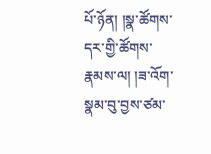པོ་ཉོན། །སྣ་ཚོགས་དར་གྱི་ཚོགས་རྣམས་ལ། །ཟ་འོག་སྣམ་བུ་བྱས་ཙམ་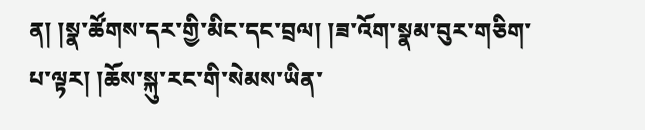ན། །སྣ་ཚོགས་དར་གྱི་མིང་དང་བྲལ། །ཟ་འོག་སྣམ་བུར་གཅིག་པ་ལྟར། །ཆོས་སྐུ་རང་གི་སེམས་ཡིན་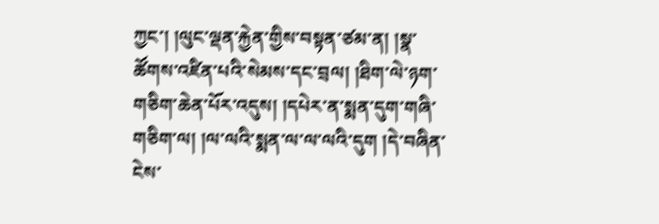ཀྱང་། །ལུང་ལྡན་རྐྱེན་གྱིས་བསྟན་ཙམ་ན། །སྣ་ཚོགས་འཛིན་པའི་སེམས་དང་བྲལ། །ཐིག་ལེ་ཉག་གཅིག་ཆེན་པོར་འདུས། །དཔེར་ན་སྨན་དུག་གཞི་གཅིག་ལ། །ལ་ལའི་སྨན་ལ་ལ་ལའི་དུག །དེ་བཞིན་ངེས་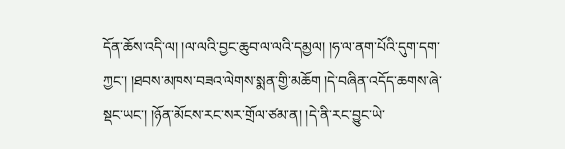དོན་ཆོས་འདི་ལ། །ལ་ལའི་བྱང་ཆུབ་ལ་ལའི་དམྱལ། །ཧ་ལ་ནག་པོའི་དུག་དག་ཀྱང་། །ཐབས་མཁས་བཟའ་ལེགས་སྨན་གྱི་མཆོག །དེ་བཞིན་འདོད་ཆགས་ཞེ་སྡང་ཡང་། །ཉོན་མོངས་རང་སར་གྲོལ་ཙམ་ན། །དེ་ནི་རང་བྱུང་ཡེ་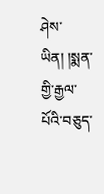ཤེས་ཡིན། །སྨན་གྱི་རྒྱལ་པོའི་བཅུད་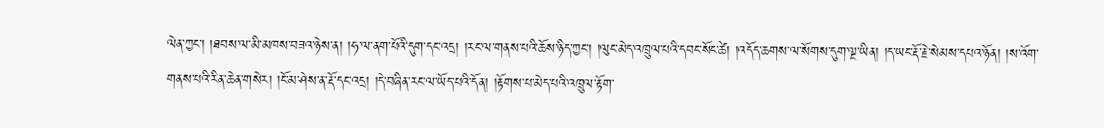ལེན་ཀྱང་། །ཐབས་ལ་མི་མཁས་བཟའ་ཉེས་ན། །ཧ་ལ་ནག་པོའི་དུག་དང་འདྲ། །རང་ལ་གནས་པའི་ཆོས་ཉིད་ཀྱང་། །ལུང་མེད་འཁྲུལ་པའི་དབང་སོང་ཚེ། །འདོད་ཆགས་ལ་སོགས་དུག་ལྔ་ཡིན། །ད་ཡང་རྡོ་རྗེ་སེམས་དཔའ་ཉོན། །ས་འོག་གནས་པའི་རིན་ཆེན་གསེར། །ངོ་མ་ཤེས་ན་རྡོ་དང་འདྲ། །དེ་བཞིན་རང་ལ་ཡོད་པའི་དོན། །རྟོགས་པ་མེད་པའི་འཁྲུལ་རྟོག་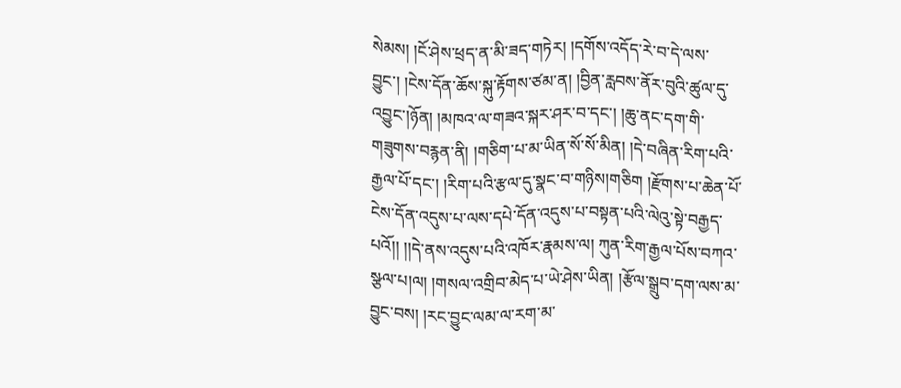སེམས། །ངོ་ཤེས་ཕྲད་ན་མི་ཟད་གཏེར། །དགོས་འདོད་རེ་བ་དེ་ལས་བྱུང་། །ངེས་དོན་ཆོས་སྐུ་རྟོགས་ཙམ་ན། །བྱིན་རླབས་ནོར་བུའི་ཚུལ་དུ་འབྱུང་།ཉོན། །མཁའ་ལ་གཟའ་སྐར་ཤར་བ་དང་། །ཆུ་ནང་དག་གི་གཟུགས་བརྙན་ནི། །གཅིག་པ་མ་ཡིན་སོ་སོ་མིན། །དེ་བཞིན་རིག་པའི་རྒྱལ་པོ་དང་། །རིག་པའི་རྩལ་དུ་སྣང་བ་གཉིས།གཅིག །རྫོགས་པ་ཆེན་པོ་ངེས་དོན་འདུས་པ་ལས་དཔེ་དོན་འདུས་པ་བསྟན་པའི་ལེའུ་སྟེ་བརྒྱད་པའོ།། །།དེ་ནས་འདུས་པའི་འཁོར་རྣམས་ལ། ཀུན་རིག་རྒྱལ་པོས་བཀའ་སྩལ་པ།ལ། །གསལ་འགྲིབ་མེད་པ་ཡེ་ཤེས་ཡིན། །རྩོལ་སྒྲུབ་དག་ལས་མ་བྱུང་བས། །རང་བྱུང་ལམ་ལ་རག་མ་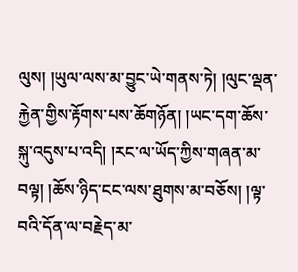ལུས། །ཡུལ་ལས་མ་བྱུང་ཡེ་གནས་ཏེ། །ལུང་ལྡན་རྐྱེན་གྱིས་རྟོགས་པས་ཆོགཉོན། །ཡང་དག་ཆོས་སྐུ་འདུས་པ་འདི། །རང་ལ་ཡོད་ཀྱིས་གཞན་མ་བལྟ། །ཆོས་ཉིད་ངང་ལས་ཐུགས་མ་བཅོས། །ལྟ་བའི་དོན་ལ་བརྗེད་མ་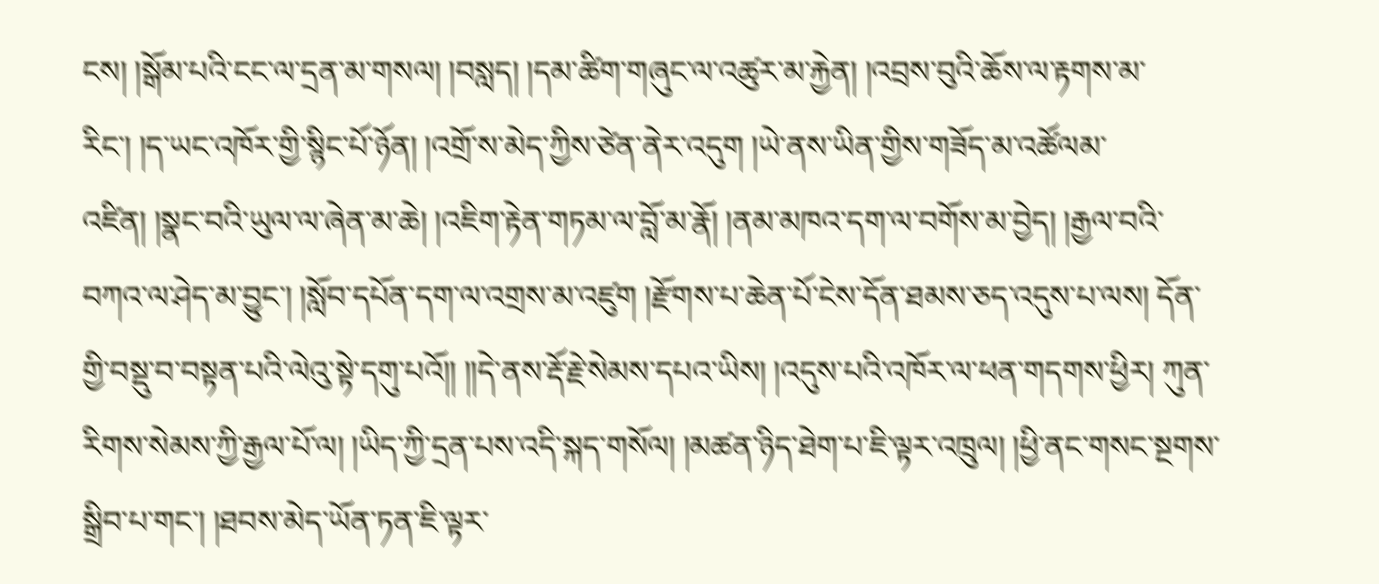ངས། །སྒོམ་པའི་ངང་ལ་དྲན་མ་གསལ། །བསླད། །དམ་ཚིག་གཞུང་ལ་འཚུར་མ་རྐྱེན། །འབྲས་བུའི་ཆོས་ལ་རྟགས་མ་རིང་། །ད་ཡང་འཁོར་གྱི་སྙིང་པོ་ཉོན། །འགྲོ་ས་མེད་ཀྱིས་ཙེན་ནེར་འདུག །ཡེ་ནས་ཡིན་གྱིས་གཟོད་མ་འཚོལམ་འཛིན། །སྣང་བའི་ཡུལ་ལ་ཞེན་མ་ཆེ། །འཇིག་རྟེན་གཏམ་ལ་བློ་མ་རྣོ། །ནམ་མཁའ་དག་ལ་བགོས་མ་བྱེད། །རྒྱལ་བའི་བཀའ་ལ་ཤེད་མ་བྱུང་། །སློབ་དཔོན་དག་ལ་འགྲས་མ་འཛུག །རྫོགས་པ་ཆེན་པོ་ངེས་དོན་ཐམས་ཅད་འདུས་པ་ལས། དོན་གྱི་བསྡུ་བ་བསྟན་པའི་ལེའུ་སྟེ་དགུ་པའོ།། །།དེ་ནས་རྡོ་རྗེ་སེམས་དཔའ་ཡིས། །འདུས་པའི་འཁོར་ལ་ཕན་གདགས་ཕྱིར། ཀུན་རིགས་སེམས་ཀྱི་རྒྱལ་པོ་ལ། །ཡིད་ཀྱི་དྲན་པས་འདི་སྐད་གསོལ། །མཚན་ཉིད་ཐེག་པ་ཇི་ལྟར་འཁྲུལ། །ཕྱི་ནང་གསང་སྔགས་སྒྲིབ་པ་གང་། །ཐབས་མེད་ཡོན་ཏན་ཇི་ལྟར་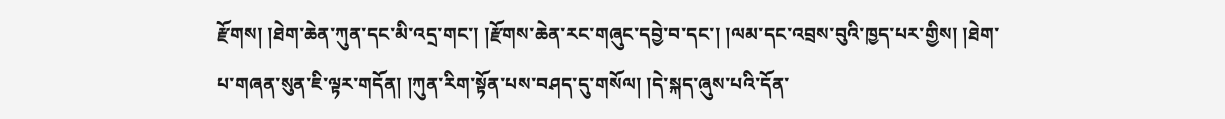རྫོགས། །ཐེག་ཆེན་ཀུན་དང་མི་འདྲ་གང་། །རྫོགས་ཆེན་རང་གཞུང་དབྱེ་བ་དང་། །ལམ་དང་འབྲས་བུའི་ཁྱད་པར་གྱིས། །ཐེག་པ་གཞན་སུན་ཇི་ལྟར་གདོན། །ཀུན་རིག་སྟོན་པས་བཤད་དུ་གསོལ། །དེ་སྐད་ཞུས་པའི་དོན་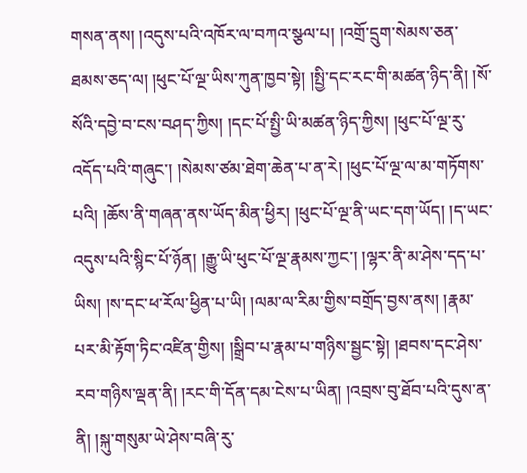གསན་ནས། །འདུས་པའི་འཁོར་ལ་བཀའ་སྩལ་པ། །འགྲོ་དྲུག་སེམས་ཅན་ཐམས་ཅད་ལ། །ཕུང་པོ་ལྔ་ཡིས་ཀུན་ཁྱབ་སྟེ། །སྤྱི་དང་རང་གི་མཚན་ཉིད་ནི། །སོ་སོའི་དབྱེ་བ་ངས་བཤད་ཀྱིས། །དང་པོ་སྤྱི་ཡི་མཚན་ཉིད་ཀྱིས། །ཕུང་པོ་ལྔ་རུ་འདོད་པའི་གཞུང་། །སེམས་ཙམ་ཐེག་ཆེན་པ་ན་རེ། །ཕུང་པོ་ལྔ་ལ་མ་གཏོགས་པའི། །ཆོས་ནི་གཞན་ནས་ཡོད་མིན་ཕྱིར། །ཕུང་པོ་ལྔ་ནི་ཡང་དག་ཡོད། །ད་ཡང་འདུས་པའི་སྙིང་པོ་ཉོན། །རྒྱུ་ཡི་ཕུང་པོ་ལྔ་རྣམས་ཀྱང་། །ལྷར་ནི་མ་ཤེས་དད་པ་ཡིས། །ས་དང་ཕ་རོལ་ཕྱིན་པ་ཡི། །ལམ་ལ་རིམ་གྱིས་བགྲོད་བྱས་ནས། །རྣམ་པར་མི་རྟོག་ཏིང་འཛིན་གྱིས། །སྒྲིབ་པ་རྣམ་པ་གཉིས་སྦྱང་སྟེ། །ཐབས་དང་ཤེས་རབ་གཉིས་ལྡན་ནི། །རང་གི་དོན་དམ་ངེས་པ་ཡིན། །འབྲས་བུ་ཐོབ་པའི་དུས་ན་ནི། །སྐུ་གསུམ་ཡེ་ཤེས་བཞི་རུ་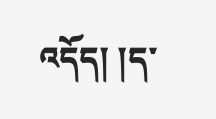འདོད། །ད་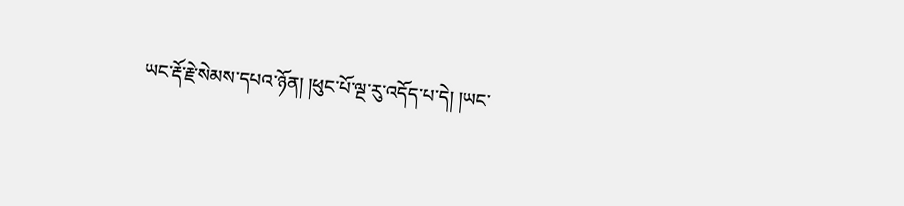ཡང་རྡོ་རྗེ་སེམས་དཔའ་ཉོན། །ཕུང་པོ་ལྔ་རུ་འདོད་པ་དེ། །ཡང་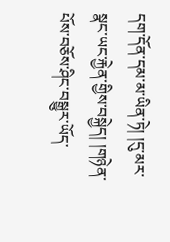དག་དོན་དམ་མ་ཡིན་ཏེ། །དུ་མར་སྣང་ཡང་རྐྱེན་གྱིས་བསྐྱེད། །གཉེན་པོས་བཅོས་ཤིང་བསྒྱུར་ཡོད་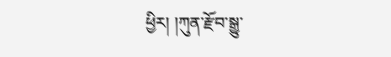ཕྱིར། །ཀུན་རྫོབ་སྒྱུ་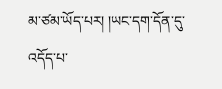མ་ཙམ་ཡོད་པར། །ཡང་དག་དོན་དུ་འདོད་པ་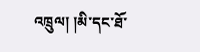འཁྲུལ། །མི་དང་ཐོ་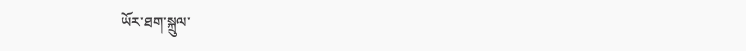ཡོར་ཐག་སྐྲུལ་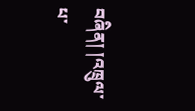བཞིན། །འཁྲུལ་པ་